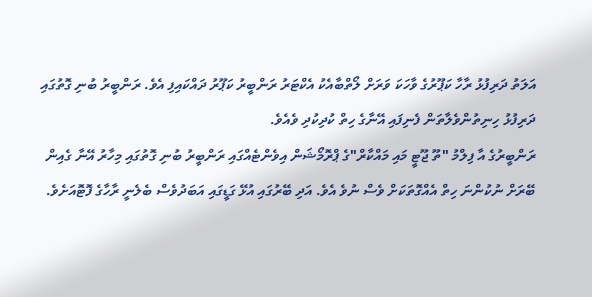އަލަތު ދަރިފުޅު ރާހާ ކަޕޫރުގެ ވާހަކަ ވަރަށް ލޯތްބާއެކު އެކްޓަރު ރަންބީރު ކަޕޫރު ދައްކައިފި އެވެ. ރަންބީރު ބުނި ގޮތުގައި ދަރިފުޅު ހިނިތުންވެލާތަން ފެނިފައި އޭނާގެ ހިތް ކުދިކުދި ވެއެވެ.
ރަންބީރުގެ އާ ފިލްމު "ތޫ ޖޫޓީ މައި މައްކާރް"ގެ ޕްރޮމޯޝަން އިވެންޓެއްގައި ރަންބީރު ބުނި ގޮތުގައި މިހާރު އޭނާ ގެއިން ބޭރަށް ނުކުންނަ ހިތް އެއްގޮތަކަށް ވެސް ނުވެ އެވެ. އަދި ބޭރުގައި އުޅޭ ގަޑީގައި އަބަދުވެސް ބެލެނީ ރާހާގެ ފޮޓޮއަށެވެ.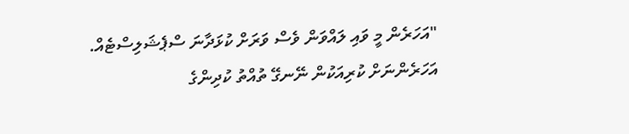"އަހަރެން މީ ވައި ލައްވަން ވެސް ވަރަށް ކުޅަދާނަ ސްޕެޝަލިސްޓެއް. އަހަރެންނަށް ކުރިއަކުން ނޭނގޭ ތުއްތު ކުދިންގެ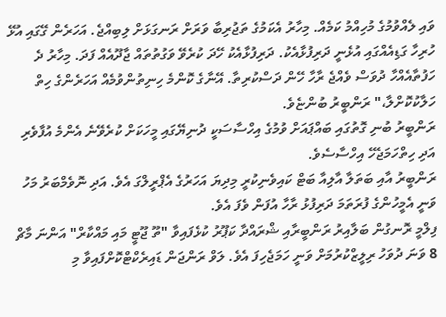ވައި ލެއްވުމުގެ މުހިއްމު ކަމެއް. މިހާރު އެކަމުގެ ތަޖުރިބާ ވަރަށް ރަނގަޅަށް ލިބިއްޖެ. އަހަރެން ގޭގައި އުޅޭ ހުރިހާ ގަޑިއެއްގައި އުޅެނީ ދަރިފުޅާއެކު. ދަރިފުޅާއެކު ހޭދަ ކުރެވޭ ވަގުތުތައް ޖާދޫއެއް ފަދަ. މިހާރު ދެ ހަފުތާއެއްހާ ދުވަސް ވެއްޖެ ރާހާ ހޭން ދަސްކުރިތާ. އޭނާގެ ކޮންމެ ހިނިތުންވުމެއް އަހަރެންގެ ހިތް ހަލާކުކޮށްލާ،" ރަންބީރު ބުންޏެވެ.
ރަންބީރު ބުނި ގޮތުގައި ބައްޕައަށް ވުމުގެ އިހްސާސަކީ ދުނިޔޭގައި މީހަކަށް ކުރެވޭނެ އެންމެ އުފާވެރި އަދި ހިތްހަމަޖެހޭ އިހްސާސެވެ.
ރަންބީރު އާއި ބަތަލާ އާލިއާ ބަޓް ކައިވެނިކުރީ މިދިޔަ އަހަރުގެ އެޕްރީލްގަ އެވެ. އަދި ނޮވެމްބަރު މަހު ވަނީ އެމީހުންގެ ފުރަތަމަ ދަރިފުޅު ރާހާ އުފަން ވެފަ އެވެ.
ފިލްމީ ރޮނގުން ބަލާއިރު ރަންބީރާއި ޝްރައްދާ ކަޕޫރު ކުޅެފައިވާ "ތޫ ޖޫޓީ މައި މައްކާރް" އަންނަ މާޗް 8 ވަނަ ދުވަހު ރިލީޒްކުރުމަށް ވަނީ ހަމަޖެހިފަ އެވެ. ލަވް ރަންޖަން ޑައިރެކްޓްކޮށްފައިވާ މި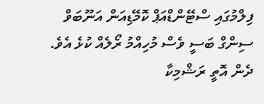ފިލްމުގައި ސްޓޭންޑްއަޕް ކޮމޭޑިއަން އަނޫބަވް ސިންގް ބަސީ ވެސް މުހިއްމު ރޯލެއް ކުޅެ އެވެ.
ދެން އޮތީ ރަޝްމިކާ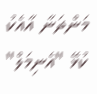މަންދަނާ އާއެކު ކުޅޭ "އެނިމަލް"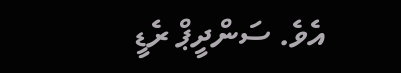އެވެ. ސަންދީޕް ރެޑީ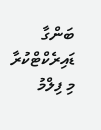ބަންގާ ޑައިރެކްޓްކުރާ މި ފިލްމު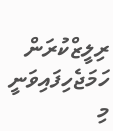ރިލީޒްކުރަން ހަމަޖެހިފައިވަނީ މި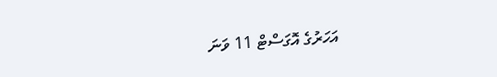އަހަރުގެ އޮގަސްޓް 11 ވަނަ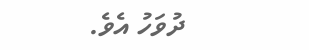ދުވަހު އެވެ.